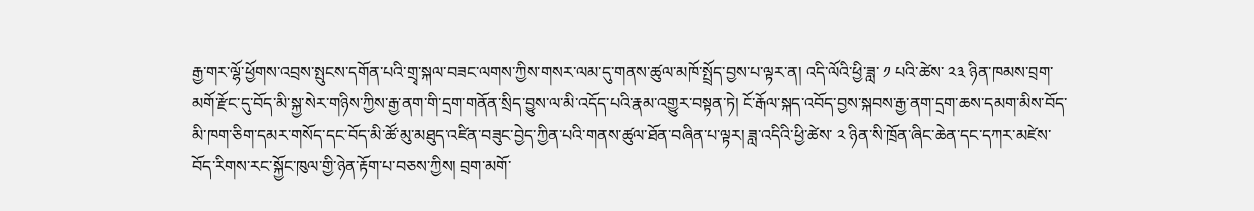རྒྱ་གར་ལྷོ་ཕྱོགས་འབྲས་སྤུངས་དགོན་པའི་གྲྭ་སྐལ་བཟང་ལགས་ཀྱིས་གསར་ལམ་དུ་གནས་ཚུལ་མཁོ་སྤྲོད་བྱས་པ་ལྟར་ན། འདི་ལོའི་ཕྱི་ཟླ་ ༡ པའི་ཚེས་ ༢༣ ཉིན་ཁམས་བྲག་མགོ་རྫོང་དུ་བོད་མི་སྐྱ་སེར་གཉིས་ཀྱིས་རྒྱ་ནག་གི་དྲག་གནོན་སྲིད་བྱུས་ལ་མི་འདོད་པའི་རྣམ་འགྱུར་བསྟན་ཏེ། ངོ་རྒོལ་སྐད་འབོད་བྱས་སྐབས་རྒྱ་ནག་དྲག་ཆས་དམག་མིས་བོད་མི་ཁག་ཅིག་དམར་གསོད་དང་བོད་མི་ཚོ་མུ་མཐུད་འཛིན་བཟུང་བྱེད་ཀྱིན་པའི་གནས་ཚུལ་ཐོན་བཞིན་པ་ལྟར། ཟླ་འདིའི་ཕྱི་ཚེས་ ༢ ཉིན་སི་ཁྲོན་ཞིང་ཆེན་དང་དཀར་མཛེས་བོད་རིགས་རང་སྐྱོང་ཁུལ་གྱི་ཉེན་རྟོག་པ་བཅས་ཀྱིས། བྲག་མགོ་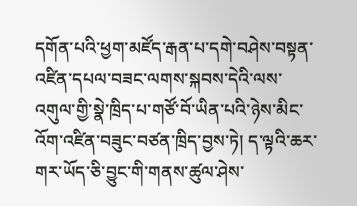དགོན་པའི་ཕྱག་མཛོད་རྒན་པ་དགེ་བཤེས་བསྟན་འཛིན་དཔལ་བཟང་ལགས་སྐབས་དེའི་ལས་འགུལ་གྱི་སྣེ་ཁྲིད་པ་གཙོ་བོ་ཡིན་པའི་ཉེས་མིང་འོག་འཛིན་བཟུང་བཙན་ཁྲིད་བྱས་ཏེ། ད་ལྟའི་ཆར་གར་ཡོད་ཅི་བྱུང་གི་གནས་ཚུལ་ཤེས་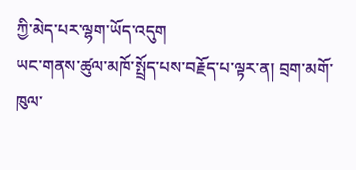ཀྱི་མེད་པར་ལྷག་ཡོད་འདུག
ཡང་གནས་ཚུལ་མཁོ་སྤྲོད་པས་བརྗོད་པ་ལྟར་ན། བྲག་མགོ་ཁུལ་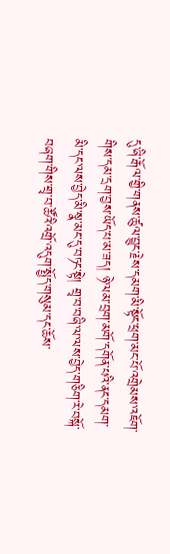དུ་ཞི་རྒོལ་གྱི་གནས་ཚུལ་བྱུང་རྗེས་དམག་མི་སྟོང་ཕྲག་མང་པོ་འགྲེམས་འཇོག་གིས་དམ་དྲག་བྱས་ཡོད་པ་མ་ཟད། ཉེ་ལམ་བྲག་མགོ་དགོན་པའི་ནང་དམག་མི་དང་ལས་བྱེད་མི་སྣ་མང་དུ་བཏང་སྟེ། གྲྭ་བ་བཞི་ལ་ལས་བྱེད་གཅིག་རེ་བསྐོ་བཞག་གིས་གྲྭ་བ་ཚོའི་འགྲོ་འདུག་སྤྱོད་གསུམ་དང་ཆོས་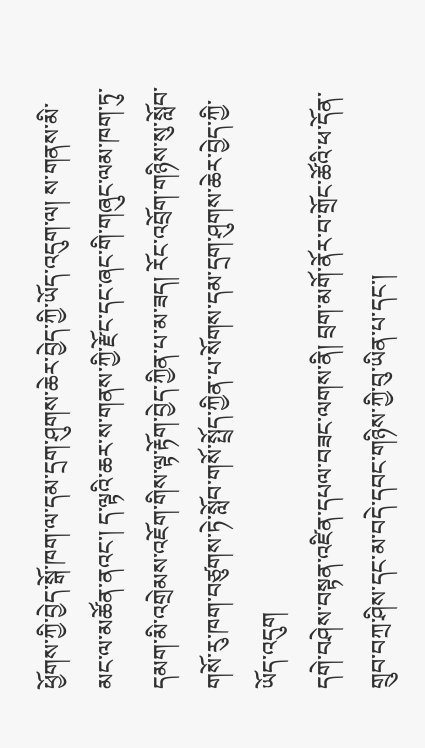ཕྱོགས་ཀྱི་བྱེད་སྒོ་ཁག་ལ་དམ་དྲག་ཤུགས་ཆེར་བྱེད་ཀྱི་ཡོད་འདུག་ལ། ས་གནས་མི་མང་ལ་མཚོན་ནའང་། ད་ལྟའི་ཆར་ས་གནས་ཀྱི་རྫོང་དང་ཞང་གི་གཞུང་ལམ་ཁག་ཏུ་དམག་མི་འགྲེམས་འཇོག་གིས་ལྟ་རྟོག་བྱེད་ཀྱིན་པ་མ་ཟད། རོང་འབྲོག་གཉིས་སུ་སློབ་གསོ་རུ་ཁག་བཙུགས་ཏེ་སློབ་གསོ་སྤྲོད་ཀྱིན་པ་སོགས་དམ་དྲག་ཤུགས་ཆེར་བྱེད་ཀྱི་ཡོད་འདུག
དགེ་བཤེས་བསྟན་འཛིན་དཔལ་བཟང་ལགས་ནི། བྲག་མགོ་ནོར་བ་གྲོང་ཚོའི་ཕ་དོན་གྲུབ་བཀྲ་ཤིས་དང་མ་བདེ་དབང་གཉིས་ཀྱི་བུ་ཡིན་པ་དང་།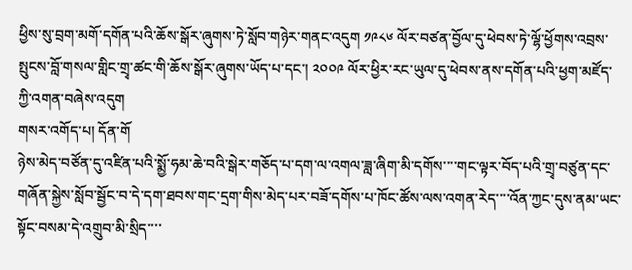ཕྱིས་སུ་བྲག་མགོ་དགོན་པའི་ཆོས་སྒོར་ཞུགས་ཏེ་སློབ་གཉེར་གནང་འདུག ༡༩༨༦ ལོར་བཙན་བྱོལ་དུ་ཕེབས་ཏེ་ལྷོ་ཕྱོགས་འབྲས་སྤུངས་བློ་གསལ་གླིང་གྲྭ་ཚང་གི་ཆོས་སྒོར་ཞུགས་ཡོད་པ་དང་། ༢༠༠༩ ལོར་ཕྱིར་རང་ཡུལ་དུ་ཕེབས་ནས་དགོན་པའི་ཕྱག་མཛོད་ཀྱི་འགན་བཞེས་འདུག
གསར་འགོད་པ། དོན་གོ
ཉེས་མེད་བཙོན་དུ་འཛིན་པའི་སྨྱོ་ཧམ་ཆེ་བའི་སྒེར་གཅོད་པ་དག་ལ་འགལ་ཟླ་ཞིག་མི་དགོས་་་་གང་ལྟར་བོད་པའི་གྲྭ་བཙུན་དང་གཞོན་སྐྱེས་སློབ་སྦྱོང་བ་དེ་དག་ཐབས་གང་དྲག་གིས་མེད་པར་བཟོ་དགོས་པ་ཁོང་ཚོས་ལས་འགན་རེད་་་་འོན་ཀྱང་དུས་ནམ་ཡང་སྟོང་བསམ་དེ་འགྲུབ་མི་སྲིད་་་་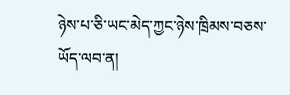ཉེས་པ་ཅི་ཡང་མེད་ཀྱང་ཉེས་ཁྲིམས་བཅས་ཡོད་ལབ་ན།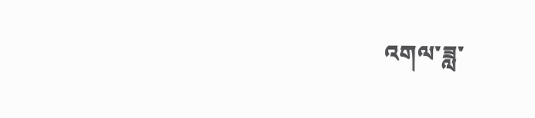འགལ་ཟླ་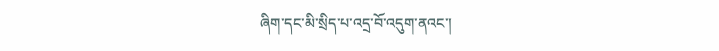ཞིག་དང་མི་སྲིད་པ་འདྲ་བོ་འདུག་ནའང་།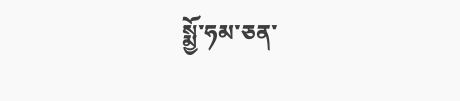སྨྱོ་ཧམ་ཅན་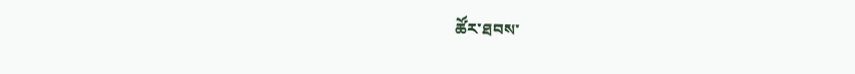ཚོར་ཐབས་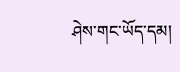ཤེས་གང་ཡོད་དམ།